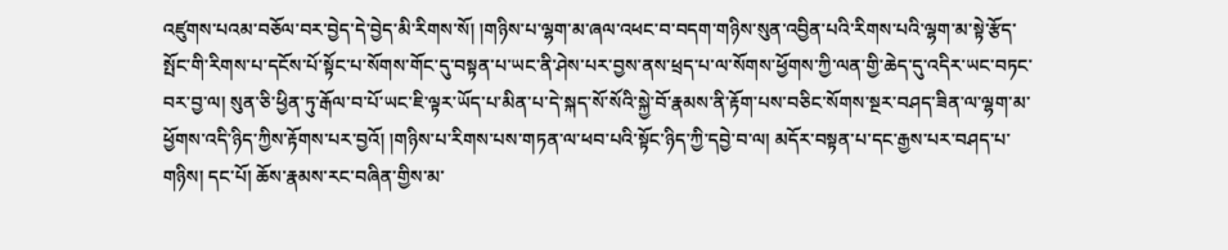འཛུགས་པའམ་བཅོལ་བར་བྱེད་དེ་བྱེད་མི་རིགས་སོ། །གཉིས་པ་ལྷག་མ་ཞལ་འཕང་བ་བདག་གཉིས་སུན་འབྱིན་པའི་རིགས་པའི་ལྷག་མ་སྟེ་རྩོད་སྤོང་གི་རིགས་པ་དངོས་པོ་སྟོང་པ་སོགས་གོང་དུ་བསྟན་པ་ཡང་ནི་ཤེས་པར་བྱས་ནས་ཕྲད་པ་ལ་སོགས་ཕྱོགས་ཀྱི་ལན་གྱི་ཆེད་དུ་འདིར་ཡང་བཏང་བར་བྱ་ལ། སུན་ཅི་ཕྱིན་ཏུ་རྒོལ་བ་པོ་ཡང་ཇི་ལྟར་ཡོད་པ་མིན་པ་དེ་སྐད་སོ་སོའི་སྐྱེ་བོ་རྣམས་ནི་རྟོག་པས་བཅིང་སོགས་སྔར་བཤད་ཟིན་ལ་ལྷག་མ་ཕྱོགས་འདི་ཉིད་ཀྱིས་རྟོགས་པར་བྱའོ། །གཉིས་པ་རིགས་པས་གཏན་ལ་ཕབ་པའི་སྟོང་ཉིད་ཀྱི་དབྱེ་བ་ལ། མདོར་བསྟན་པ་དང་རྒྱས་པར་བཤད་པ་གཉིས། དང་པོ། ཆོས་རྣམས་རང་བཞིན་གྱིས་མ་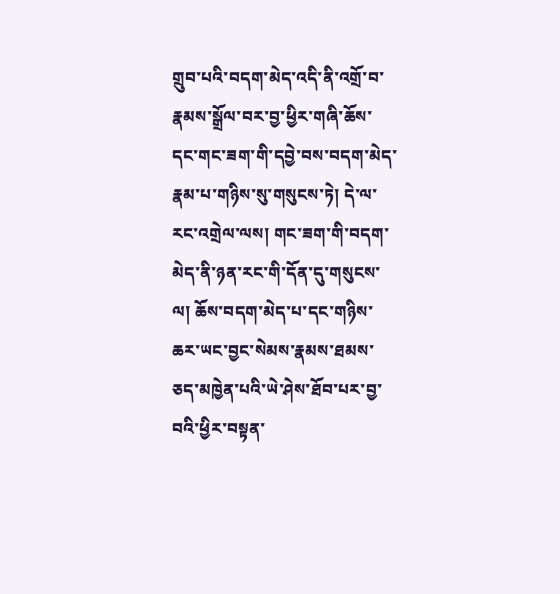གྲུབ་པའི་བདག་མེད་འདི་ནི་འགྲོ་བ་རྣམས་སྒྲོལ་བར་བྱ་ཕྱིར་གཞི་ཆོས་དང་གང་ཟག་གི་དབྱེ་བས་བདག་མེད་རྣམ་པ་གཉིས་སུ་གསུངས་ཏེ། དེ་ལ་རང་འགྲེལ་ལས། གང་ཟག་གི་བདག་མེད་ནི་ཉན་རང་གི་དོན་དུ་གསུངས་ལ། ཆོས་བདག་མེད་པ་དང་གཉིས་ཆར་ཡང་བྱང་སེམས་རྣམས་ཐམས་ཅད་མཁྱེན་པའི་ཡེ་ཤེས་ཐོབ་པར་བྱ་བའི་ཕྱིར་བསྟན་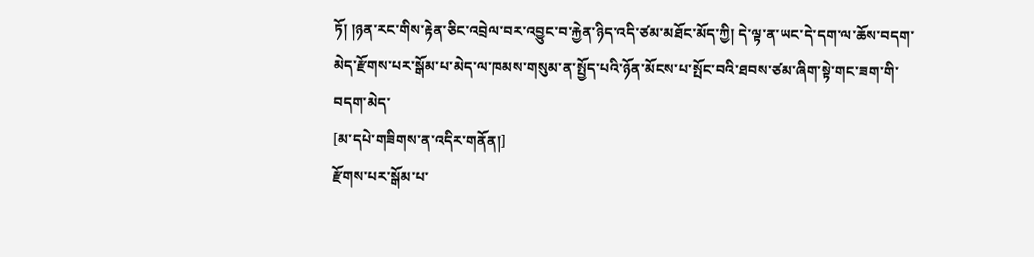ཏོ། །ཉན་རང་གིས་རྟེན་ཅིང་འབྲེལ་བར་འབྱུང་བ་རྐྱེན་ཉིད་འདི་ཙམ་མཐོང་མོད་ཀྱི། དེ་ལྟ་ན་ཡང་དེ་དག་ལ་ཆོས་བདག་མེད་རྫོགས་པར་སྒོམ་པ་མེད་ལ་ཁམས་གསུམ་ན་སྤྱོད་པའི་ཉོན་མོངས་པ་སྤོང་བའི་ཐབས་ཙམ་ཞིག་སྟེ་གང་ཟག་གི་བདག་མེད་
[མ་དཔེ་གཟིགས་ན་འདིར་གནོན།]
རྫོགས་པར་སྒོམ་པ་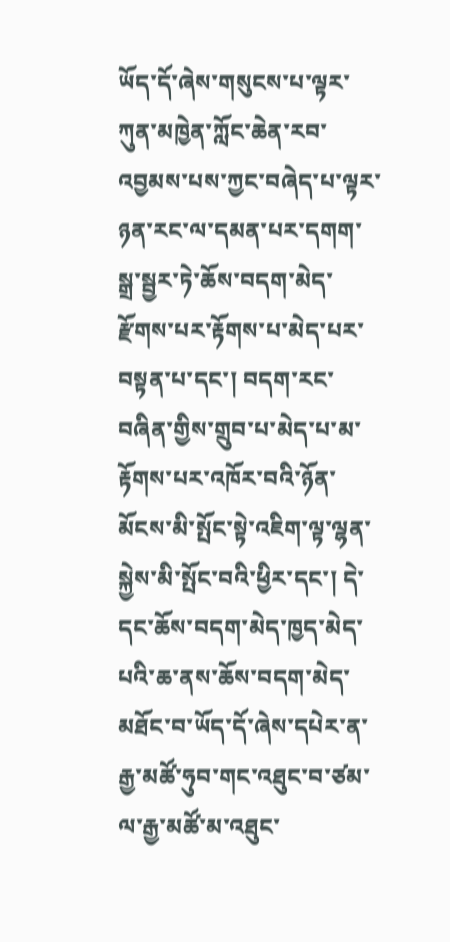ཡོད་དོ་ཞེས་གསུངས་པ་ལྟར་ཀུན་མཁྱེན་ཀློང་ཆེན་རབ་འབྱམས་པས་ཀྱང་བཞེད་པ་ལྟར་ཉན་རང་ལ་དམན་པར་དགག་སྒྲ་སྦྱར་ཏེ་ཆོས་བདག་མེད་རྫོགས་པར་རྟོགས་པ་མེད་པར་བསྟན་པ་དང་། བདག་རང་བཞིན་གྱིས་གྲུབ་པ་མེད་པ་མ་རྟོགས་པར་འཁོར་བའི་ཉོན་མོངས་མི་སྤོང་སྟེ་འཇིག་ལྟ་ལྷན་སྐྱེས་མི་སྤོང་བའི་ཕྱིར་དང་། དེ་དང་ཆོས་བདག་མེད་ཁྱད་མེད་པའི་ཆ་ནས་ཆོས་བདག་མེད་མཐོང་བ་ཡོད་དོ་ཞེས་དཔེར་ན་རྒྱ་མཚོ་ཧུབ་གང་འཐུང་བ་ཙམ་ལ་རྒྱ་མཚོ་མ་འཐུང་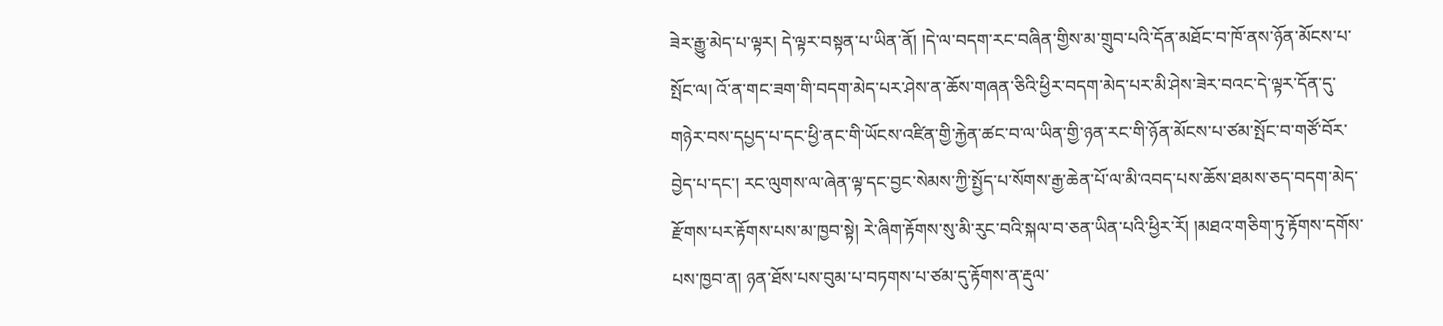ཟེར་རྒྱུ་མེད་པ་ལྟར། དེ་ལྟར་བསྟན་པ་ཡིན་ནོ། །དེ་ལ་བདག་རང་བཞིན་གྱིས་མ་གྲུབ་པའི་དོན་མཐོང་བ་ཁོ་ནས་ཉོན་མོངས་པ་སྤོང་ལ། འོ་ན་གང་ཟག་གི་བདག་མེད་པར་ཤེས་ན་ཆོས་གཞན་ཅིའི་ཕྱིར་བདག་མེད་པར་མི་ཤེས་ཟེར་བའང་དེ་ལྟར་དོན་དུ་གཉེར་བས་དཔྱད་པ་དང་ཕྱི་ནང་གི་ཡོངས་འཛིན་གྱི་རྐྱེན་ཚང་བ་ལ་ཡིན་གྱི་ཉན་རང་གི་ཉོན་མོངས་པ་ཙམ་སྤོང་བ་གཙོ་བོར་བྱེད་པ་དང་། རང་ལུགས་ལ་ཞེན་ལྟ་དང་བྱང་སེམས་ཀྱི་སྤྱོད་པ་སོགས་རྒྱ་ཆེན་པོ་ལ་མི་འབད་པས་ཆོས་ཐམས་ཅད་བདག་མེད་རྫོགས་པར་རྟོགས་པས་མ་ཁྱབ་སྟེ། རེ་ཞིག་རྟོགས་སུ་མི་རུང་བའི་སྐལ་བ་ཅན་ཡིན་པའི་ཕྱིར་རོ། །མཐའ་གཅིག་ཏུ་རྟོགས་དགོས་པས་ཁྱབ་ན། ཉན་ཐོས་པས་བུམ་པ་བཏགས་པ་ཙམ་དུ་རྟོགས་ན་རྡུལ་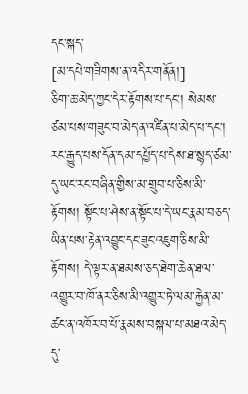དང་སྐད་
[མ་དཔེ་གཟིགས་ན་འདིར་གནོན།]
ཅིག་ཆ་མེད་ཀྱང་དེར་རྟོགས་པ་དང་། སེམས་ཙམ་པས་གཟུང་བ་མེད་ན་འཛིན་པ་མེད་པ་དང་། རང་རྒྱུད་པས་དོན་དམ་དཔྱོད་པ་དེས་ཐ་སྙད་ཙམ་དུ་ཡང་རང་བཞིན་གྱིས་མ་གྲུབ་པ་ཅིས་མི་རྟོགས། སྟོང་པ་ཤེས་ན་སྟོང་པ་དེ་ཡང་རྣམ་བཅད་ཡིན་པས་རྟེན་འབྱུང་དང་ཟུང་འཇུག་ཅིས་མི་རྟོགས། དེ་ལྟར་ན་ཐམས་ཅད་ཐེག་ཆེན་ཐལ་འགྱུར་བ་ཁོ་ནར་ཅིས་མི་འགྱུར་ཏེ་ལམ་རྐྱེན་མ་ཚང་ན་འཁོར་བ་པོ་རྣམས་བསྐལ་པ་མཐའ་མེད་དུ་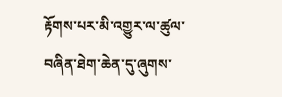རྟོགས་པར་མི་འགྱུར་ལ་ཚུལ་བཞིན་ཐེག་ཆེན་དུ་ཞུགས་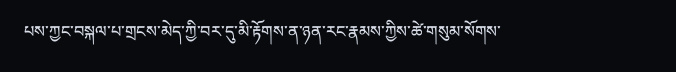པས་ཀྱང་བསྐལ་པ་གྲངས་མེད་ཀྱི་བར་དུ་མི་རྟོགས་ན་ཉན་རང་རྣམས་ཀྱིས་ཚེ་གསུམ་སོགས་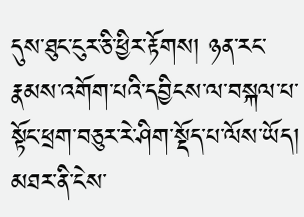དུས་ཐུང་ངུར་ཅི་ཕྱིར་རྟོགས། ཉན་རང་རྣམས་འགོག་པའི་དབྱིངས་ལ་བསྐལ་པ་སྟོང་ཕྲག་བཅུར་རེ་ཤིག་སྡོད་པ་ལོས་ཡོད། མཐར་ནི་ངེས་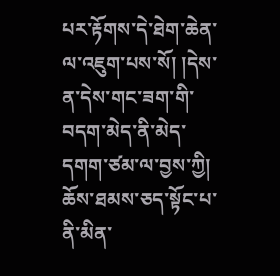པར་རྟོགས་དེ་ཐེག་ཆེན་ལ་འཇུག་པས་སོ། །དེས་ན་དེས་གང་ཟག་གི་བདག་མེད་ནི་མེད་དགག་ཙམ་ལ་བྱས་ཀྱི། ཆོས་ཐམས་ཅད་སྟོང་པ་ནི་མིན་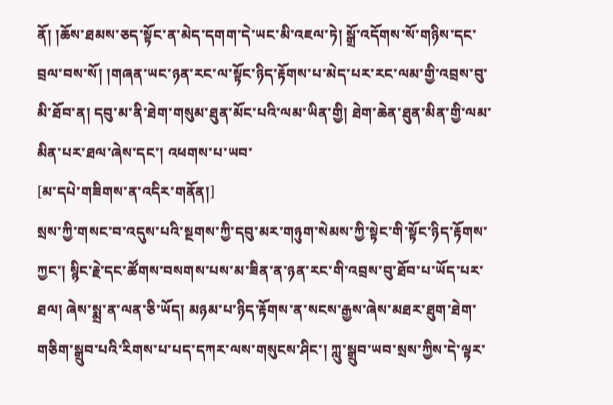ནོ། །ཆོས་ཐམས་ཅད་སྟོང་ན་མེད་དགག་དེ་ཡང་མི་འཇལ་ཏེ། སྒྲོ་འདོགས་སོ་གཉིས་དང་བྲལ་བས་སོ། །གཞན་ཡང་ཉན་རང་ལ་སྟོང་ཉིད་རྟོགས་པ་མེད་པར་རང་ལམ་གྱི་འབྲས་བུ་མི་ཐོབ་ན། དབུ་མ་ནི་ཐེག་གསུམ་ཐུན་མོང་པའི་ལམ་ཡིན་གྱི། ཐེག་ཆེན་ཐུན་མིན་གྱི་ལམ་མིན་པར་ཐལ་ཞེས་དང་། འཕགས་པ་ཡབ་
[མ་དཔེ་གཟིགས་ན་འདིར་གནོན།]
སྲས་ཀྱི་གསང་བ་འདུས་པའི་སྔགས་ཀྱི་དབུ་མར་གཉུག་སེམས་ཀྱི་སྟེང་གི་སྟོང་ཉིད་རྟོགས་ཀྱང་། སྙིང་རྗེ་དང་ཚོགས་བསགས་པས་མ་ཟིན་ན་ཉན་རང་གི་འབྲས་བུ་ཐོབ་པ་ཡོད་པར་ཐལ། ཞེས་སྨྲ་ན་ལན་ཅི་ཡོད། མཉམ་པ་ཉིད་རྟོགས་ན་སངས་རྒྱས་ཞེས་མཐར་ཐུག་ཐེག་གཅིག་སྒྲུབ་པའི་རིགས་པ་པད་དཀར་ལས་གསུངས་ཤིང་། ཀླུ་སྒྲུབ་ཡབ་སྲས་ཀྱིས་དེ་ལྟར་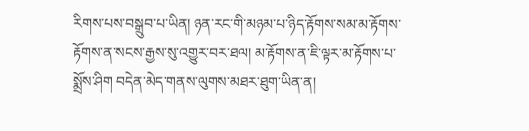རིགས་པས་བསྒྲུབ་པ་ཡིན། ཉན་རང་གི་མཉམ་པ་ཉིད་རྟོགས་སམ་མ་རྟོགས་རྟོགས་ན་སངས་རྒྱས་སུ་འགྱུར་བར་ཐལ། མ་རྟོགས་ན་ཇི་ལྟར་མ་རྟོགས་པ་སྨྲོས་ཤིག བདེན་མེད་གནས་ལུགས་མཐར་ཐུག་ཡིན་ན།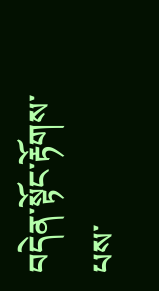བདེན་སྟོང་རྟོགས་པས་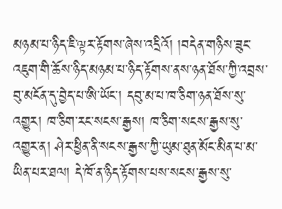མཉམ་པ་ཉིད་ཇི་ལྟར་རྟོགས་ཞེས་འདྲིའོ། །བདེན་གཉིས་ཟུང་འཇུག་གི་ཆོས་ཉིད་མཉམ་པ་ཉིད་རྟོགས་ནས་ཉན་ཐོས་ཀྱི་འབྲས་བུ་མངོན་དུ་བྱེད་པ་ཨི་ཡོང་། དབུ་མ་པ་ཁ་ཅིག་ཉན་ཐོས་སུ་འགྱུར། ཁ་ཅིག་རང་སངས་རྒྱས། ཁ་ཅིག་སངས་རྒྱས་སུ་འགྱུར་ན། ཤེར་ཕྱིན་ནི་སངས་རྒྱས་ཀྱི་ཡུམ་ཐུན་མོང་མིན་པ་མ་ཡིན་པར་ཐལ། དེ་ཁོ་ན་ཉིད་རྟོགས་པས་སངས་རྒྱས་སུ་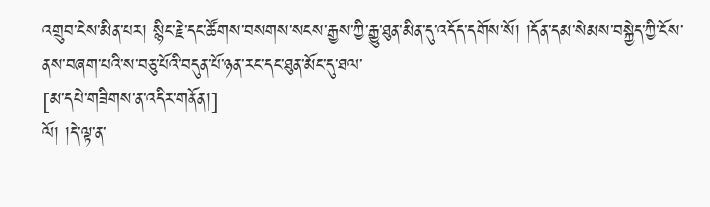འགྲུབ་ངེས་མིན་པར། སྙིང་རྗེ་དང་ཚོགས་བསགས་སངས་རྒྱས་ཀྱི་རྒྱུ་ཐུན་མིན་དུ་འདོད་དགོས་སོ། །དོན་དམ་སེམས་བསྐྱེད་ཀྱི་ངོས་ནས་བཞག་པའི་ས་བཅུ་པོའི་བདུན་པོ་ཉན་རང་དང་ཐུན་མོང་དུ་ཐལ་
[མ་དཔེ་གཟིགས་ན་འདིར་གནོན།]
ལོ། །དེ་ལྟ་ན་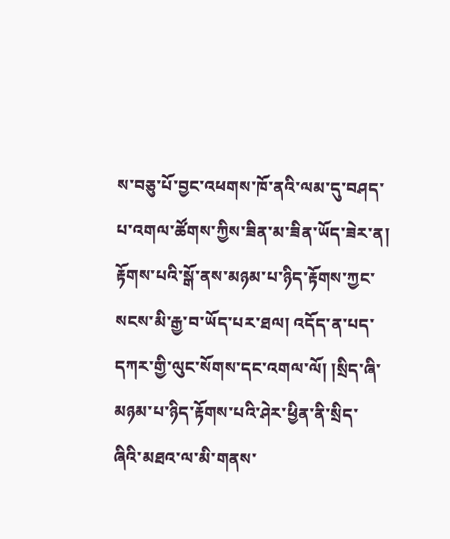ས་བཅུ་པོ་བྱང་འཕགས་ཁོ་ནའི་ལམ་དུ་བཤད་པ་འགལ་ཚོགས་ཀྱིས་ཟིན་མ་ཟིན་ཡོད་ཟེར་ན། རྟོགས་པའི་སྒོ་ནས་མཉམ་པ་ཉིད་རྟོགས་ཀྱང་སངས་མི་རྒྱ་བ་ཡོད་པར་ཐལ། འདོད་ན་པད་དཀར་གྱི་ལུང་སོགས་དང་འགལ་ལོ། །སྲིད་ཞི་མཉམ་པ་ཉིད་རྟོགས་པའི་ཤེར་ཕྱིན་ནི་སྲིད་ཞིའི་མཐའ་ལ་མི་གནས་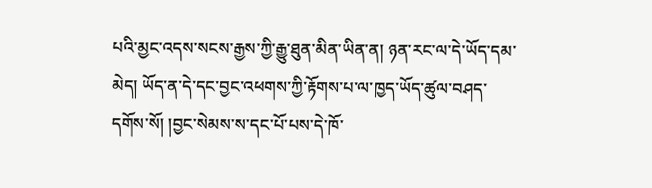པའི་མྱང་འདས་སངས་རྒྱས་ཀྱི་རྒྱུ་ཐུན་མིན་ཡིན་ན། ཉན་རང་ལ་དེ་ཡོད་དམ་མེད། ཡོད་ན་དེ་དང་བྱང་འཕགས་ཀྱི་རྟོགས་པ་ལ་ཁྱད་ཡོད་ཚུལ་བཤད་དགོས་སོ། །བྱང་སེམས་ས་དང་པོ་པས་དེ་ཁོ་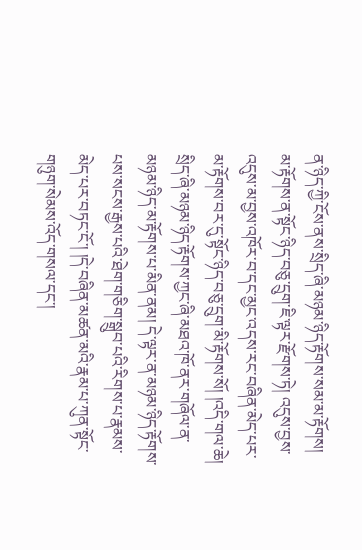ན་ཉིད་ཀྱི་ངོས་ནས་སྲིད་ཞི་མཉམ་ཉིད་རྟོགས་སམ་མ་རྟོགས། མ་རྟོགས་ན་སྟོང་ཉིད་བཅུ་དྲུག་ཇི་ལྟར་རྫོགས་ཏེ། འདུས་བྱས་འདུས་མ་བྱས་འཁོར་བ་དང་མྱང་འདས་རང་བཞིན་མེད་པར་མ་རྟོགས་བར་དུ་སྟོང་ཉིད་བཅུ་དྲུག་མི་རྟོགས་སོ། །འདི་གལ་ཆེ། སྲིད་ཞི་མཉམ་ཉིད་རྟོགས་ཀྱང་ཞི་མཐའ་ཁོ་ནར་གཞོལ་ན་མཉམ་ཉིད་མ་རྟོགས་པ་མིན་ནམ། དེ་ལྟར་ན་མཉམ་ཉིད་རྟོགས་པས་སངས་རྒྱས་པའི་ཐེག་གཅིག་སྒྲུབ་པའི་རིགས་པ་རྣམས་མེད་པར་བཏང་ངོ་། །དེ་བཞིན་མཚན་མའི་རྣམ་པ་ཀུན་སྟོང་གཉུག་སེམས་འོད་གསལ་དང་།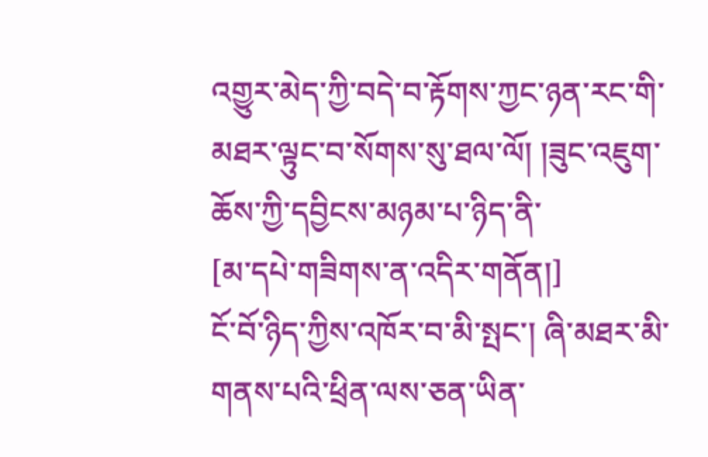འགྱུར་མེད་ཀྱི་བདེ་བ་རྟོགས་ཀྱང་ཉན་རང་གི་མཐར་ལྟུང་བ་སོགས་སུ་ཐལ་ལོ། །ཟུང་འཇུག་ཆོས་ཀྱི་དབྱིངས་མཉམ་པ་ཉིད་ནི་
[མ་དཔེ་གཟིགས་ན་འདིར་གནོན།]
ངོ་བོ་ཉིད་ཀྱིས་འཁོར་བ་མི་སྤང་། ཞི་མཐར་མི་གནས་པའི་ཕྲིན་ལས་ཅན་ཡིན་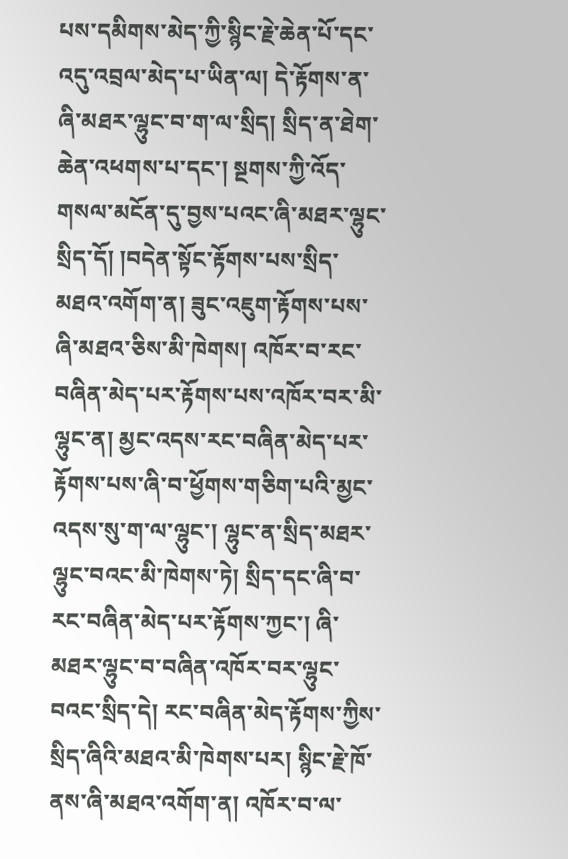པས་དམིགས་མེད་ཀྱི་སྙིང་རྗེ་ཆེན་པོ་དང་འདུ་འབྲལ་མེད་པ་ཡིན་ལ། དེ་རྟོགས་ན་ཞི་མཐར་ལྷུང་བ་ག་ལ་སྲིད། སྲིད་ན་ཐེག་ཆེན་འཕགས་པ་དང་། སྔགས་ཀྱི་འོད་གསལ་མངོན་དུ་བྱས་པའང་ཞི་མཐར་ལྷུང་སྲིད་དོ། །བདེན་སྟོང་རྟོགས་པས་སྲིད་མཐའ་འགོག་ན། ཟུང་འཇུག་རྟོགས་པས་ཞི་མཐའ་ཅིས་མི་ཁེགས། འཁོར་བ་རང་བཞིན་མེད་པར་རྟོགས་པས་འཁོར་བར་མི་ལྷུང་ན། མྱང་འདས་རང་བཞིན་མེད་པར་རྟོགས་པས་ཞི་བ་ཕྱོགས་གཅིག་པའི་མྱང་འདས་སུ་ག་ལ་ལྷུང་། ལྷུང་ན་སྲིད་མཐར་ལྷུང་བའང་མི་ཁེགས་ཏེ། སྲིད་དང་ཞི་བ་རང་བཞིན་མེད་པར་རྟོགས་ཀྱང་། ཞི་མཐར་ལྷུང་བ་བཞིན་འཁོར་བར་ལྷུང་བའང་སྲིད་དེ། རང་བཞིན་མེད་རྟོགས་ཀྱིས་སྲིད་ཞིའི་མཐའ་མི་ཁེགས་པར། སྙིང་རྗེ་ཁོ་ནས་ཞི་མཐའ་འགོག་ན། འཁོར་བ་ལ་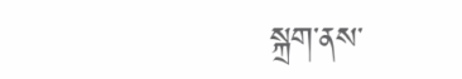སྐྲག་ནས་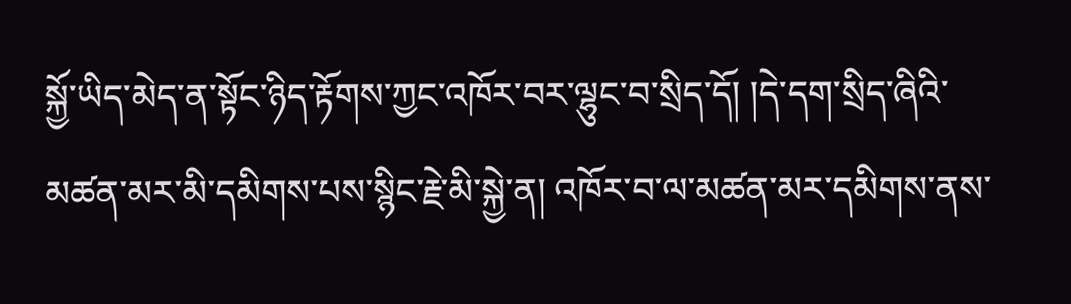སྐྱོ་ཡིད་མེད་ན་སྟོང་ཉིད་རྟོགས་ཀྱང་འཁོར་བར་ལྷུང་བ་སྲིད་དོ། །དེ་དག་སྲིད་ཞིའི་མཚན་མར་མི་དམིགས་པས་སྙིང་རྗེ་མི་སྐྱེ་ན། འཁོར་བ་ལ་མཚན་མར་དམིགས་ནས་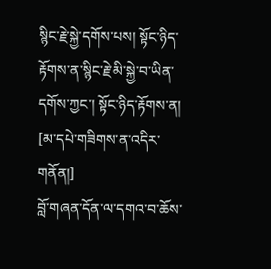སྙིང་རྗེ་སྐྱེ་དགོས་པས། སྟོང་ཉིད་རྟོགས་ན་སྙིང་རྗེ་མི་སྐྱེ་བ་ཡིན་དགོས་ཀྱང་། སྟོང་ཉིད་རྟོགས་ན།
[མ་དཔེ་གཟིགས་ན་འདིར་གནོན།]
བློ་གཞན་དོན་ལ་དགའ་བ་ཆོས་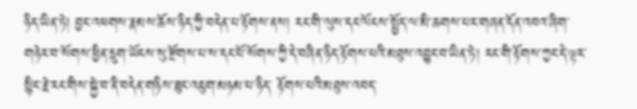ཉིད་ཡིན་ཏེ། བྱང་འཕགས་རྣམས་ཆོས་ཉིད་ཀྱི་བདེན་པ་རྟོགས་ནས། རང་གི་ལུས་དང་ལོངས་སྤྱོད་ལ་མི་ཆགས་པར་གཞན་དོན་འབའ་ཞིག་གཉེར་བ་སོགས་ཕྱིན་དྲུག་ཡོངས་སུ་རྫོགས་པ་ས་དང་པོ་སོགས་ཀྱི་དེ་བཞིན་ཉིད་རྟོགས་པའི་མཐུས་འབྱུང་བ་ཡིན་ཏེ། རང་གི་རྟོགས་ཀྱང་དེ་ལྟར་སྙིང་རྗེ་རང་གིས་སྐྱེ་བ་ནི་བདེན་གཉིས་ཟུང་འཇུག་མཉམ་པ་ཉིད་ རྟོགས་པའི་མཐུས་འབད་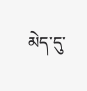མེད་དུ་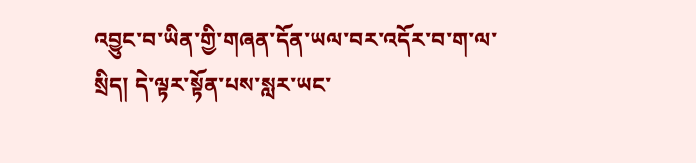འབྱུང་བ་ཡིན་གྱི་གཞན་དོན་ཡལ་བར་འདོར་བ་ག་ལ་སྲིད། དེ་ལྟར་སྟོན་པས་སླར་ཡང་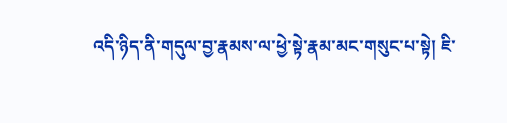འདི་ཉིད་ནི་གདུལ་བྱ་རྣམས་ལ་ཕྱེ་སྟེ་རྣམ་མང་གསུང་པ་སྟེ། ཇི་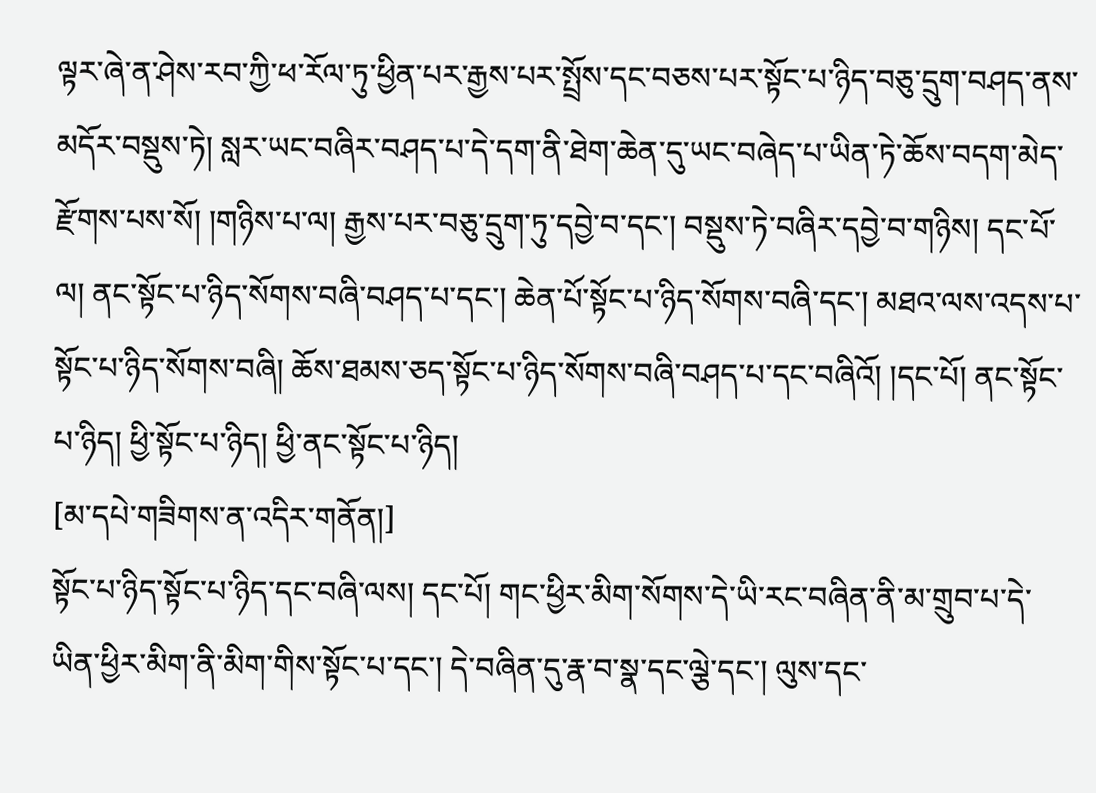ལྟར་ཞེ་ན་ཤེས་རབ་ཀྱི་ཕ་རོལ་ཏུ་ཕྱིན་པར་རྒྱས་པར་སྤྲོས་དང་བཅས་པར་སྟོང་པ་ཉིད་བཅུ་དྲུག་བཤད་ནས་མདོར་བསྡུས་ཏེ། སླར་ཡང་བཞིར་བཤད་པ་དེ་དག་ནི་ཐེག་ཆེན་དུ་ཡང་བཞེད་པ་ཡིན་ཏེ་ཆོས་བདག་མེད་རྫོགས་པས་སོ། །གཉིས་པ་ལ། རྒྱས་པར་བཅུ་དྲུག་ཏུ་དབྱེ་བ་དང་། བསྡུས་ཏེ་བཞིར་དབྱེ་བ་གཉིས། དང་པོ་ལ། ནང་སྟོང་པ་ཉིད་སོགས་བཞི་བཤད་པ་དང་། ཆེན་པོ་སྟོང་པ་ཉིད་སོགས་བཞི་དང་། མཐའ་ལས་འདས་པ་སྟོང་པ་ཉིད་སོགས་བཞི། ཆོས་ཐམས་ཅད་སྟོང་པ་ཉིད་སོགས་བཞི་བཤད་པ་དང་བཞིའོ། །དང་པོ། ནང་སྟོང་པ་ཉིད། ཕྱི་སྟོང་པ་ཉིད། ཕྱི་ནང་སྟོང་པ་ཉིད།
[མ་དཔེ་གཟིགས་ན་འདིར་གནོན།]
སྟོང་པ་ཉིད་སྟོང་པ་ཉིད་དང་བཞི་ལས། དང་པོ། གང་ཕྱིར་མིག་སོགས་དེ་ཡི་རང་བཞིན་ནི་མ་གྲུབ་པ་དེ་ཡིན་ཕྱིར་མིག་ནི་མིག་གིས་སྟོང་པ་དང་། དེ་བཞིན་དུ་རྣ་བ་སྣ་དང་ལྕེ་དང་། ལུས་དང་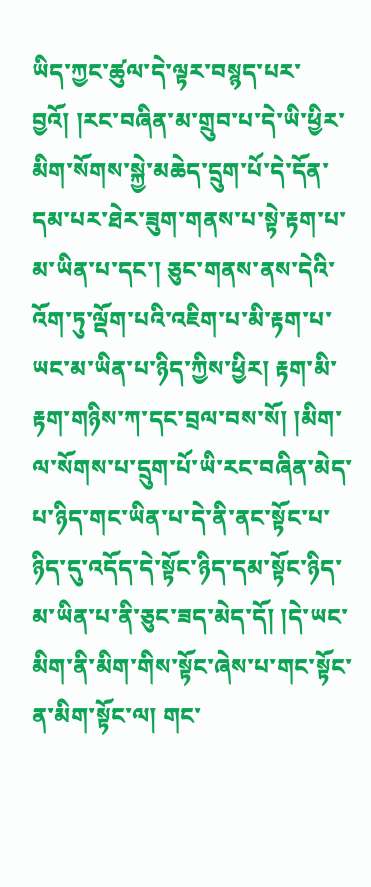ཡིད་ཀྱང་ཚུལ་དེ་ལྟར་བསྙད་པར་བྱའོ། །རང་བཞིན་མ་གྲུབ་པ་དེ་ཡི་ཕྱིར་མིག་སོགས་སྐྱེ་མཆེད་དྲུག་པོ་དེ་དོན་དམ་པར་ཐེར་ཟུག་གནས་པ་སྟེ་རྟག་པ་མ་ཡིན་པ་དང་། ཅུང་གནས་ནས་དེའི་འོག་ཏུ་ལྡོག་པའི་འཇིག་པ་མི་རྟག་པ་ཡང་མ་ཡིན་པ་ཉིད་ཀྱིས་ཕྱིར། རྟག་མི་རྟག་གཉིས་ཀ་དང་བྲལ་བས་སོ། །མིག་ལ་སོགས་པ་དྲུག་པོ་ཡི་རང་བཞིན་མེད་པ་ཉིད་གང་ཡིན་པ་དེ་ནི་ནང་སྟོང་པ་ཉིད་དུ་འདོད་དེ་སྟོང་ཉིད་དམ་སྟོང་ཉིད་མ་ཡིན་པ་ནི་ཅུང་ཟད་མེད་དོ། །དེ་ཡང་མིག་ནི་མིག་གིས་སྟོང་ཞེས་པ་གང་སྟོང་ན་མིག་སྟོང་ལ། གང་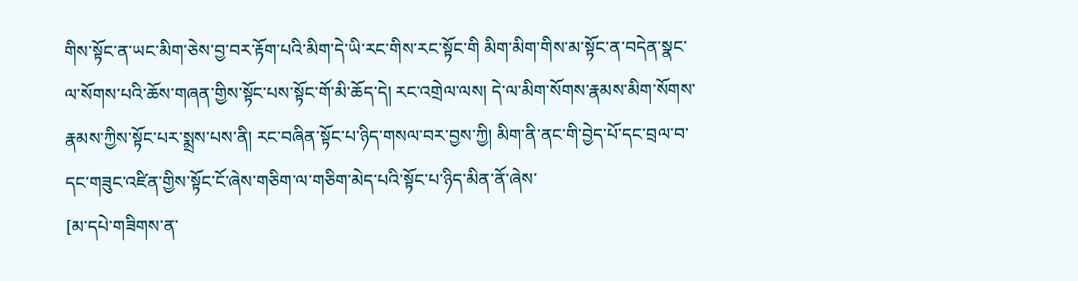གིས་སྟོང་ན་ཡང་མིག་ཅེས་བྱ་བར་རྟོག་པའི་མིག་དེ་ཡི་རང་གིས་རང་སྟོང་གི མིག་མིག་གིས་མ་སྟོང་ན་བདེན་སྣང་ལ་སོགས་པའི་ཆོས་གཞན་གྱིས་སྟོང་པས་སྟོང་གོ་མི་ཆོད་དེ། རང་འགྲེལ་ལས། དེ་ལ་མིག་སོགས་རྣམས་མིག་སོགས་རྣམས་ཀྱིས་སྟོང་པར་སྨྲས་པས་ནི། རང་བཞིན་སྟོང་པ་ཉིད་གསལ་བར་བྱས་ཀྱི། མིག་ནི་ནང་གི་བྱེད་པོ་དང་བྲལ་བ་དང་གཟུང་འཛིན་གྱིས་སྟོང་ངོ་ཞེས་གཅིག་ལ་གཅིག་མེད་པའི་སྟོང་པ་ཉིད་མིན་ནོ་ཞེས་
[མ་དཔེ་གཟིགས་ན་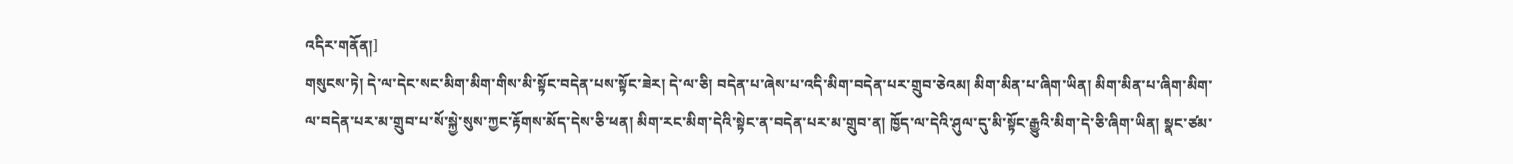འདིར་གནོན།]
གསུངས་ཏེ། དེ་ལ་དེང་སང་མིག་མིག་གིས་མི་སྟོང་བདེན་པས་སྟོང་ཟེར། དེ་ལ་ཅི། བདེན་པ་ཞེས་པ་འདི་མིག་བདེན་པར་གྲུབ་ཅེའམ། མིག་མིན་པ་ཞིག་ཡིན། མིག་མིན་པ་ཞིག་མིག་ལ་བདེན་པར་མ་གྲུབ་པ་སོ་སྐྱེ་སུས་ཀྱང་རྟོགས་མོད་དེས་ཅི་ཕན། མིག་རང་མིག་དེའི་སྟེང་ན་བདེན་པར་མ་གྲུབ་ན། ཁྱོད་ལ་དེའི་ཤུལ་དུ་མི་སྟོང་རྒྱུའི་མིག་དེ་ཅི་ཞིག་ཡིན། སྣང་ཙམ་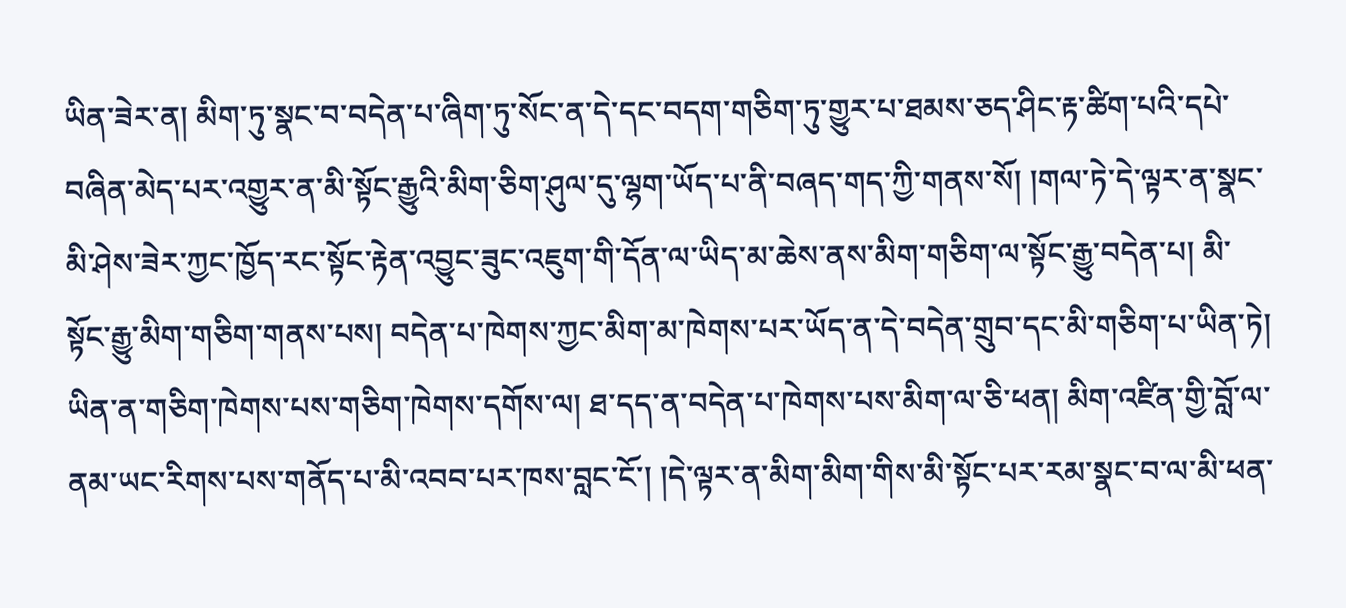ཡིན་ཟེར་ན། མིག་ཏུ་སྣང་བ་བདེན་པ་ཞིག་ཏུ་སོང་ན་དེ་དང་བདག་གཅིག་ཏུ་གྱུར་པ་ཐམས་ཅད་ཤིང་རྟ་ཚིག་པའི་དཔེ་བཞིན་མེད་པར་འགྱུར་ན་མི་སྟོང་རྒྱུའི་མིག་ཅིག་ཤུལ་དུ་ལྷག་ཡོད་པ་ནི་བཞད་གད་ཀྱི་གནས་སོ། །གལ་ཏེ་དེ་ལྟར་ན་སྣང་མི་ཤེས་ཟེར་ཀྱང་ཁྱོད་རང་སྟོང་རྟེན་འབྱུང་ཟུང་འཇུག་གི་དོན་ལ་ཡིད་མ་ཆེས་ནས་མིག་གཅིག་ལ་སྟོང་རྒྱུ་བདེན་པ། མི་སྟོང་རྒྱུ་མིག་གཅིག་གནས་པས། བདེན་པ་ཁེགས་ཀྱང་མིག་མ་ཁེགས་པར་ཡོད་ན་དེ་བདེན་གྲུབ་དང་མི་གཅིག་པ་ཡིན་ཏེ། ཡིན་ན་གཅིག་ཁེགས་པས་གཅིག་ཁེགས་དགོས་ལ། ཐ་དད་ན་བདེན་པ་ཁེགས་པས་མིག་ལ་ཅི་ཕན། མིག་འཛིན་གྱི་བློ་ལ་ནམ་ཡང་རིགས་པས་གནོད་པ་མི་འབབ་པར་ཁས་བླང་ངོ་། །དེ་ལྟར་ན་མིག་མིག་གིས་མི་སྟོང་པར་རམ་སྣང་བ་ལ་མི་ཕན་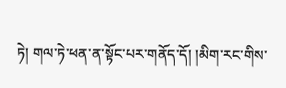ཏེ། གལ་ཏེ་ཕན་ན་སྟོང་པར་གནོད་དོ། །མིག་རང་གིས་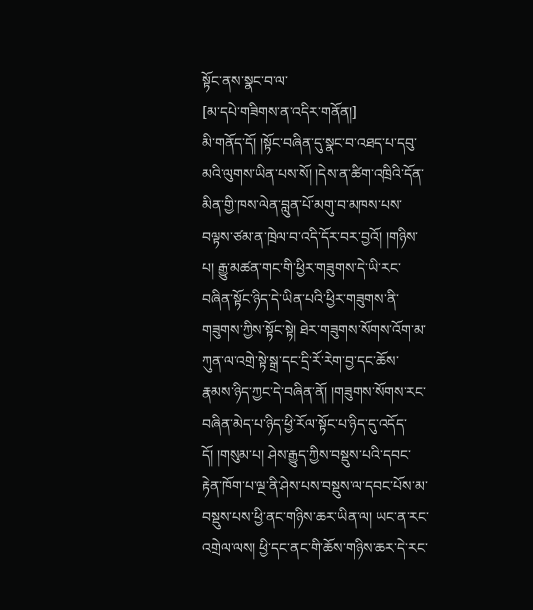སྟོང་ནས་སྣང་བ་ལ་
[མ་དཔེ་གཟིགས་ན་འདིར་གནོན།]
མི་གནོད་དོ། །སྟོང་བཞིན་དུ་སྣང་བ་འཐད་པ་དབུ་མའི་ལུགས་ཡིན་པས་སོ། །དེས་ན་ཚིག་འཁྲིའི་དོན་མིན་གྱི་ཁས་ལེན་བླུན་པོ་མགུ་བ་མཁས་པས་བལྟས་ཙམ་ན་ཁྲེལ་བ་འདི་དོར་བར་བྱའོ། །གཉིས་པ། རྒྱུ་མཚན་གང་གི་ཕྱིར་གཟུགས་དེ་ཡི་རང་བཞིན་སྟོང་ཉིད་དེ་ཡིན་པའི་ཕྱིར་གཟུགས་ནི་གཟུགས་ཀྱིས་སྟོང་སྟེ། ཐེར་གཟུགས་སོགས་འོག་མ་ཀུན་ལ་འགྲེ་སྟེ་སྒྲ་དང་དྲི་རོ་རེག་བྱ་དང་ཆོས་རྣམས་ཉིད་ཀྱང་དེ་བཞིན་ནོ། །གཟུགས་སོགས་རང་བཞིན་མེད་པ་ཉིད་ཕྱི་རོལ་སྟོང་པ་ཉིད་དུ་འདོད་དོ། །གསུམ་པ། ཤེས་རྒྱུད་ཀྱིས་བསྡུས་པའི་དབང་རྟེན་ཁོག་པ་ལྔ་ནི་ཤེས་པས་བསྡུས་ལ་དབང་པོས་མ་བསྡུས་པས་ཕྱི་ནང་གཉིས་ཆར་ཡིན་ལ། ཡང་ན་རང་འགྲེལ་ལས། ཕྱི་དང་ནང་གི་ཆོས་གཉིས་ཆར་དེ་རང་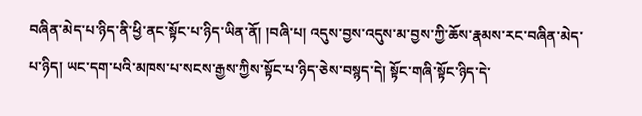བཞིན་མེད་པ་ཉིད་ནི་ཕྱི་ནང་སྟོང་པ་ཉིད་ཡིན་ནོ། །བཞི་པ། འདུས་བྱས་འདུས་མ་བྱས་ཀྱི་ཆོས་རྣམས་རང་བཞིན་མེད་པ་ཉིད། ཡང་དག་པའི་མཁས་པ་སངས་རྒྱས་ཀྱིས་སྟོང་པ་ཉིད་ཅེས་བསྙད་དེ། སྟོང་གཞི་སྟོང་ཉིད་དེ་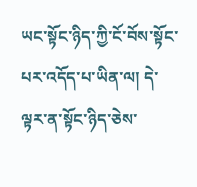ཡང་སྟོང་ཉིད་ཀྱི་ངོ་བོས་སྟོང་པར་འདོད་པ་ཡིན་ལ། དེ་ལྟར་ན་སྟོང་ཉིད་ཅེས་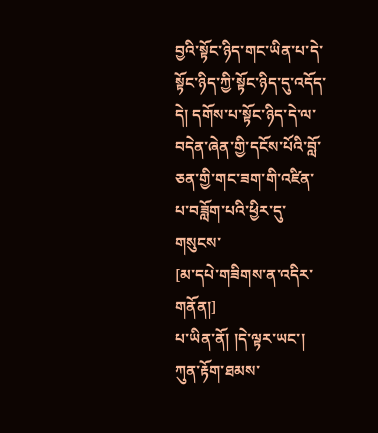བྱའི་སྟོང་ཉིད་གང་ཡིན་པ་དེ་སྟོང་ཉིད་ཀྱི་སྟོང་ཉིད་དུ་འདོད་དེ། དགོས་པ་སྟོང་ཉིད་དེ་ལ་བདེན་ཞེན་གྱི་དངོས་པོའི་བློ་ཅན་གྱི་གང་ཟག་གི་འཛིན་པ་བཟློག་པའི་ཕྱིར་དུ་གསུངས་
[མ་དཔེ་གཟིགས་ན་འདིར་གནོན།]
པ་ཡིན་ནོ། །དེ་ལྟར་ཡང་། ཀུན་རྟོག་ཐམས་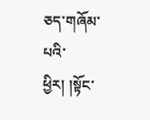ཅད་གཞོམ་པའི་ཕྱིར། །སྟོང་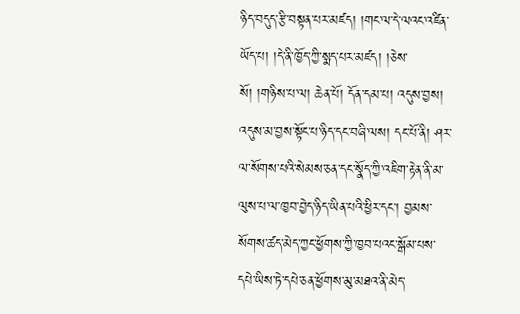ཉིད་བདུད་རྩི་བསྟན་པར་མཛད། །གང་ལ་དེ་ལའང་འཛིན་ཡོད་པ། །དེ་ནི་ཁྱོད་ཀྱི་སྨད་པར་མཛད། །ཅེས་སོ། །གཉིས་པ་ལ། ཆེན་པོ། དོན་དམ་པ། འདུས་བྱས། འདུས་མ་བྱས་སྟོང་པ་ཉིད་དང་བཞི་ལས། དང་པོ་ནི། ཤར་ལ་སོགས་པའི་སེམས་ཅན་དང་སྣོད་ཀྱི་འཇིག་རྟེན་ནི་མ་ལུས་པ་ལ་ཁྱབ་བྱེད་ཉིད་ཡིན་པའི་ཕྱིར་དང་། བྱམས་སོགས་ཚད་མེད་ཀྱང་ཕྱོགས་ཀྱི་ཁྱབ་པའང་སྒོམ་པས་དཔེ་ཡིས་ཏེ་དཔེ་ཅན་ཕྱོགས་མུ་མཐའ་ནི་མེད་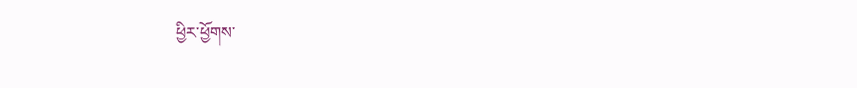ཕྱིར་ཕྱོགས་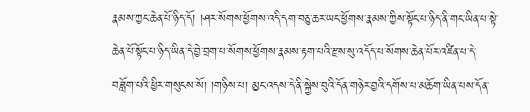རྣམས་ཀྱང་ཆེན་པོ་ཉིད་དོ། །ཤར་སོགས་ཕྱོགས་འདི་དག་བཅུ་ཆར་ཡང་ཕྱོགས་རྣམས་ཀྱིས་སྟོང་པ་ཉིད་ནི་གང་ཡིན་པ་སྟེ་ཆེན་པོ་སྟོང་པ་ཉིད་ཡིན་དེ་བྱེ་བྲག་པ་སོགས་ཕྱོགས་རྣམས་རྟག་པའི་རྫས་སུ་འདོད་པ་སོགས་ཆེན་པོར་འཛིན་པ་དེ་བཟློག་པའི་ཕྱིར་གསུངས་སོ། །གཉིས་པ། མྱང་འདས་དེ་ནི་སྐྱེས་བུའི་དོན་གཉེར་བྱའི་དགོས་པ་མཆོག་ཡིན་པས་དོན་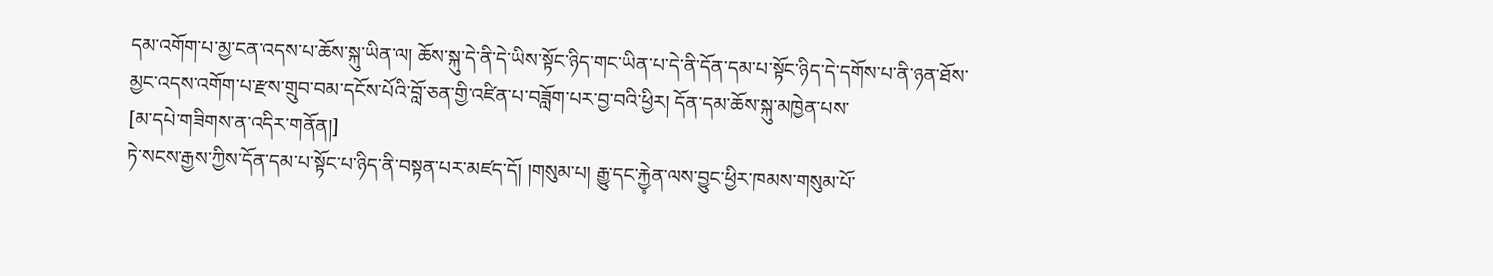དམ་འགོག་པ་མྱ་ངན་འདས་པ་ཆོས་སྐུ་ཡིན་ལ། ཆོས་སྐུ་དེ་ནི་དེ་ཡིས་སྟོང་ཉིད་གང་ཡིན་པ་དེ་ནི་དོན་དམ་པ་སྟོང་ཉིད་དེ་དགོས་པ་ནི་ཉན་ཐོས་མྱང་འདས་འགོག་པ་རྫས་གྲུབ་བམ་དངོས་པོའི་བློ་ཅན་གྱི་འཛིན་པ་བཟློག་པར་བྱ་བའི་ཕྱིར། དོན་དམ་ཆོས་སྐུ་མཁྱེན་པས་
[མ་དཔེ་གཟིགས་ན་འདིར་གནོན།]
ཏེ་སངས་རྒྱས་ཀྱིས་དོན་དམ་པ་སྟོང་པ་ཉིད་ནི་བསྟན་པར་མཛད་དོ། །གསུམ་པ། རྒྱུ་དང་རྐྱེ༷ན་ལས་བྱུང་ཕྱིར་ཁམས་གསུམ་པོ་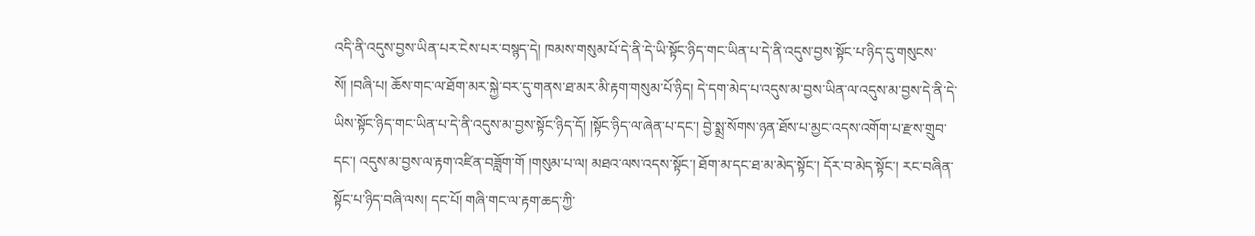འདི་ནི་འདུས་བྱས་ཡིན་པར་ངེས་པར་བསྙད་དེ། ཁམས་གསུམ་པོ་དེ་ནི་དེ་ཡི་སྟོང་ཉིད་གང་ཡིན་པ་དེ་ནི་འདུས་བྱས་སྟོང་པ་ཉིད་དུ་གསུངས་སོ། །བཞི་པ། ཆོས་གང་ལ་ཐོག་མར་སྐྱེ་བར་དུ་གནས་ཐ་མར་མི་རྟག་གསུམ་པོ་ཉིད། དེ་དག་མེད་པ་འདུས་མ་བྱས་ཡིན་ལ་འདུས་མ་བྱས་དེ་ནི་དེ་ཡིས་སྟོང་ཉིད་གང་ཡིན་པ་དེ་ནི་འདུས་མ་བྱས་སྟོང་ཉིད་དོ། །སྟོང་ཉིད་ལ་ཞེན་པ་དང་། བྱེ་སྨྲ་སོགས་ཉན་ཐོས་པ་མྱང་འདས་འགོག་པ་རྫས་གྲུབ་དང་། འདུས་མ་བྱས་ལ་རྟག་འཛིན་བཟློག་གོ །གསུམ་པ་ལ། མཐའ་ལས་འདས་སྟོང་། ཐོག་མ་དང་ཐ་མ་མེད་སྟོང་། དོར་བ་མེད་སྟོང་། རང་བཞིན་སྟོང་པ་ཉིད་བཞི་ལས། དང་པོ། གཞི་གང་ལ་རྟག་ཆད་ཀྱི་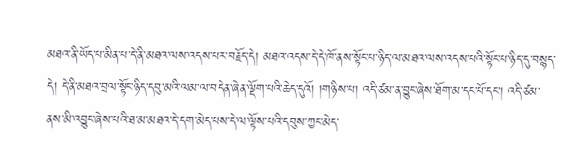མཐའ་ནི་ཡོད་པ་མིན་པ་དེ་ནི་མཐའ་ལས་འདས་པར་བརྗོད་དེ། མཐའ་འདས་དེ་དེ་ཁོ་ནས་སྟོང་པ་ཉིད་ལ་མཐའ་ལས་འདས་པའི་སྟོང་པ་ཉིད་དུ་བསྙད་དེ། དེ་ནི་མཐའ་བྲལ་སྟོང་ཉིད་དབུ་མའི་ལམ་ལ་བདེན་ཞེན་ལྡོག་པའི་ཆེད་དུའོ། །གཉིས་པ། འདི་ཙམ་ན་བྱུང་ཞེས་ཐོག་མ་དང་པོ་དང་། འདི་ཙམ་ནས་མི་འབྱུང་ཞེས་པའི་ཐ་མ་མཐའ་དེ་དག་མེད་པས་དེ་ལ་ལྟོས་པའི་དབུས་ཀྱང་མེད་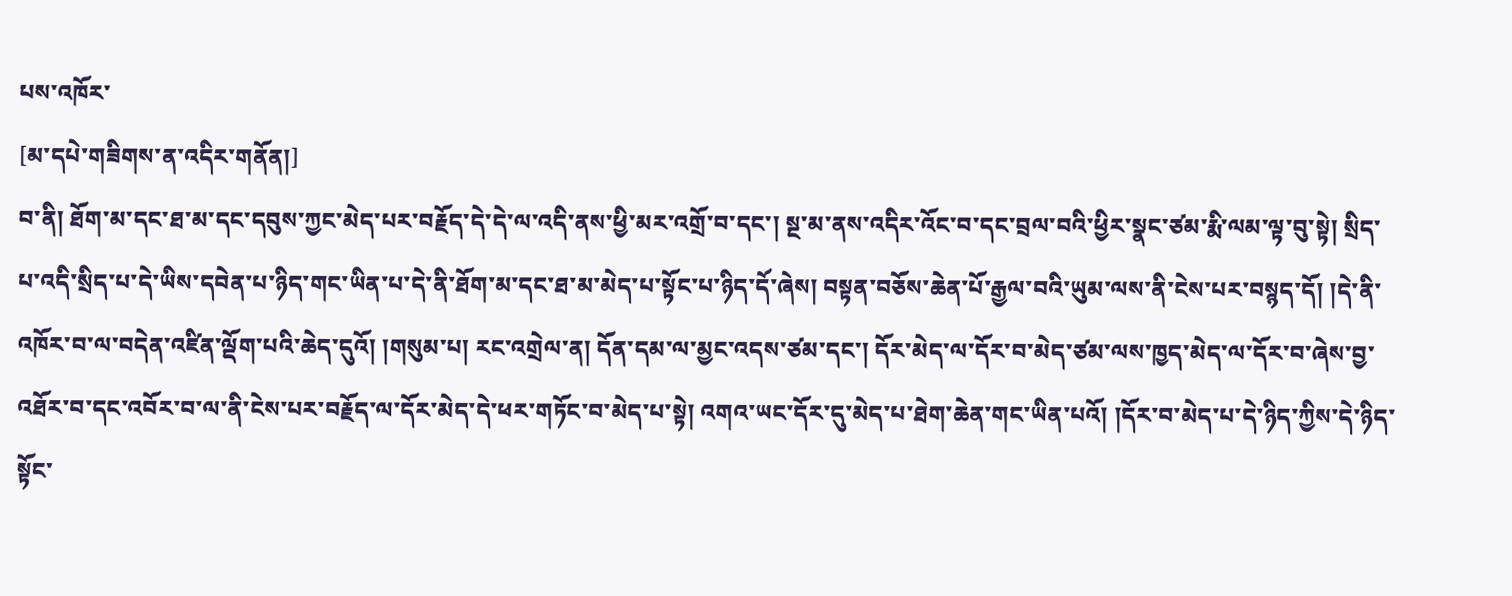པས་འཁོར་
[མ་དཔེ་གཟིགས་ན་འདིར་གནོན།]
བ་ནི། ཐོག་མ་དང་ཐ་མ་དང་དབུས་ཀྱང་མེད་པར་བརྗོད་དེ་དེ་ལ་འདི་ནས་ཕྱི་མར་འགྲོ་བ་དང་། སྔ་མ་ནས་འདིར་འོང་བ་དང་བྲལ་བའི་ཕྱིར་སྣང་ཙམ་རྨི་ལམ་ལྟ་བུ་སྟེ། སྲིད་པ་འདི་སྲིད་པ་དེ་ཡིས་དབེན་པ་ཉིད་གང་ཡིན་པ་དེ་ནི་ཐོག་མ་དང་ཐ་མ་མེད་པ་སྟོང་པ་ཉིད་དོ་ཞེས། བསྟན་བཅོས་ཆེན་པོ་རྒྱལ་བའི་ཡུམ་ལས་ནི་ངེས་པར་བསྙད་དོ། །དེ་ནི་འཁོར་བ་ལ་བདེན་འཛིན་ལྡོག་པའི་ཆེད་དུའོ། །གསུམ་པ། རང་འགྲེལ་ན། དོན་དམ་ལ་མྱང་འདས་ཙམ་དང་། དོར་མེད་ལ་དོར་བ་མེད་ཙམ་ལས་ཁྱད་མེད་ལ་དོར་བ་ཞེས་བྱ་འཐོར་བ་དང་འབོར་བ་ལ་ནི་ངེས་པར་བརྗོད་ལ་དོར་མེད་དེ་ཕར་གཏོང་བ་མེད་པ་སྟེ། འགའ་ཡང་དོར་དུ་མེད་པ་ཐེག་ཆེན་གང་ཡིན་པའོ། །དོར་བ་མེད་པ་དེ་ཉིད་ཀྱིས་དེ་ཉིད་སྟོང་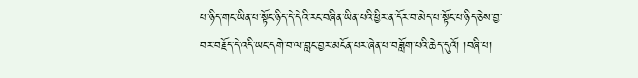པ་ཉིད་གང་ཡིན་པ་སྟོང་ཉིད་དེ་དེའི་རང་བཞིན་ཡིན་པའི་ཕྱིར་ན་དོར་བ་མེད་པ་སྟོང་པ་ཉིད་ཅེས་བྱ་བར་བརྗོད་དེ་འདི་ཡང་དགེ་བ་ལ་བླང་བྱར་མངོན་པར་ཞེན་པ་བཟློག་པའི་ཆེད་དུའོ། །བཞི་པ།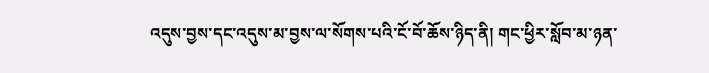འདུས་བྱས་དང་འདུས་མ་བྱས་ལ་སོགས་པའི་ངོ་བོ་ཆོས་ཉིད་ནི། གང་ཕྱིར་སློབ་མ་ཉན་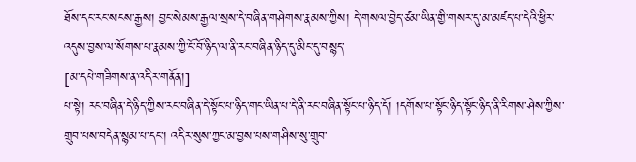ཐོས་དང་རང་སངས་རྒྱས། བྱང་སེམས་རྒྱལ་སྲས་དེ་བཞིན་གཤེགས་རྣམས་ཀྱིས། དེ་གསལ་བྱེད་ཙམ་ཡིན་གྱི་གསར་དུ་མ་མཛད་པ་དེའི་ཕྱིར་འདུས་བྱས་ལ་སོགས་པ་རྣམས་ཀྱི་ངོ་བོ་ཉིད་ལ་ནི་རང་བཞིན་ཉིད་དུ་མིང་དུ་བསྙད་
[མ་དཔེ་གཟིགས་ན་འདིར་གནོན།]
པ་སྟེ། རང་བཞིན་དེ་ཉིད་ཀྱིས་རང་བཞིན་དེ་སྟོང་པ་ཉིད་གང་ཡིན་པ་དེ་ནི་རང་བཞིན་སྟོང་པ་ཉིད་དོ། །དགོས་པ་སྟོང་ཉིད་སྟོང་ཉིད་ནི་རིགས་ཤེས་ཀྱིས་གྲུབ་པས་བདེན་སྙམ་པ་དང་། འདིར་སུས་ཀྱང་མ་བྱས་པས་གཤིས་སུ་གྲུབ་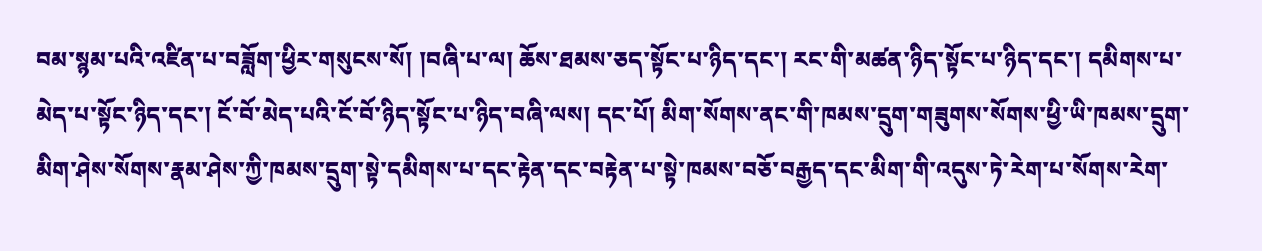བམ་སྙམ་པའི་འཛིན་པ་བཟློག་ཕྱིར་གསུངས་སོ། །བཞི་པ་ལ། ཆོས་ཐམས་ཅད་སྟོང་པ་ཉིད་དང་། རང་གི་མཚན་ཉིད་སྟོང་པ་ཉིད་དང་། དམིགས་པ་མེད་པ་སྟོང་ཉིད་དང་། ངོ་བོ་མེད་པའི་ངོ་བོ་ཉིད་སྟོང་པ་ཉིད་བཞི་ལས། དང་པོ། མིག་སོགས་ནང་གི་ཁམས་དྲུག་གཟུགས་སོགས་ཕྱི་ཡི་ཁམས་དྲུག་མིག་ཤེས་སོགས་རྣམ་ཤེས་ཀྱི་ཁམས་དྲུག་སྟེ་དམིགས་པ་དང་རྟེན་དང་བརྟེན་པ་སྟེ་ཁམས་བཅོ་བརྒྱད་དང་མིག་གི་འདུས་ཏེ་རེག་པ་སོགས་རེག་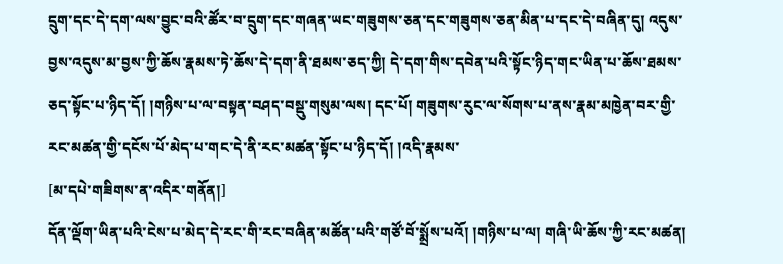དྲུག་དང་དེ་དག་ལས་བྱུང་བའི་ཚོར་བ་དྲུག་དང་གཞན་ཡང་གཟུགས་ཅན་དང་གཟུགས་ཅན་མིན་པ་དང་དེ་བཞིན་དུ། འདུས་བྱས་འདུས་མ་བྱས་ཀྱི་ཆོས་རྣམས་ཏེ་ཆོས་དེ་དག་ནི་ཐམས་ཅད་ཀྱི། དེ་དག་གིས་དབེན་པའི་སྟོང་ཉིད་གང་ཡིན་པ་ཆོས་ཐམས་ཅད་སྟོང་པ་ཉིད་དོ། །གཉིས་པ་ལ་བསྟན་བཤད་བསྡུ་གསུམ་ལས། དང་པོ། གཟུགས་རུང་ལ་སོགས་པ་ནས་རྣམ་མཁྱེན་བར་གྱི་རང་མཚན་གྱི་དངོས་པོ་མེད་པ་གང་དེ་ནི་རང་མཚན་སྟོང་པ་ཉིད་དོ། །འདི་རྣམས་
[མ་དཔེ་གཟིགས་ན་འདིར་གནོན།]
དོན་ལྡོག་ཡིན་པའི་ངེས་པ་མེད་དེ་རང་གི་རང་བཞིན་མཚོན་པའི་གཙོ་བོ་སྨྲོས་པའོ། །གཉིས་པ་ལ། གཞི་ཡི་ཆོས་ཀྱི་རང་མཚན།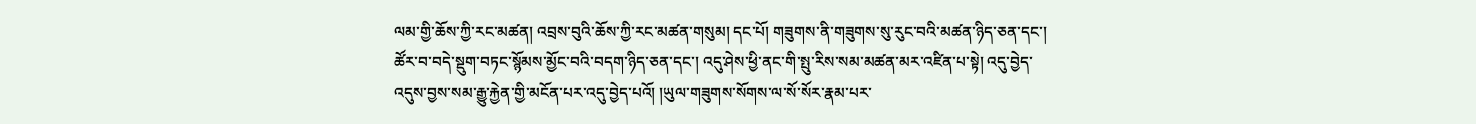ལམ་གྱི་ཆོས་ཀྱི་རང་མཚན། འབྲས་བུའི་ཆོས་ཀྱི་རང་མཚན་གསུམ། དང་པོ། གཟུགས་ནི་གཟུགས་སུ་རུང་བའི་མཚན་ཉིད་ཅན་དང་། ཚོར་བ་བདེ་སྡུག་བཏང་སྙོམས་མྱོང་བའི་བདག་ཉིད་ཅན་དང་། འདུ་ཤེས་ཕྱི་ནང་གི་སྤུ་རིས་སམ་མཚན་མར་འཛིན་པ་སྟེ། འདུ་བྱེད་འདུས་བྱས་སམ་རྒྱུ་རྐྱེན་གྱི་མངོན་པར་འདུ་བྱེད་པའོ། །ཡུལ་གཟུགས་སོགས་ལ་སོ་སོར་རྣམ་པར་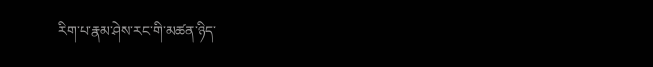རིག་པ་རྣམ་ཤེས་རང་གི་མཚན་ཉིད་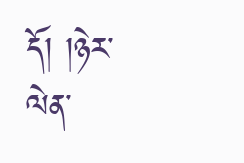དོ། །ཉེར་ལེན་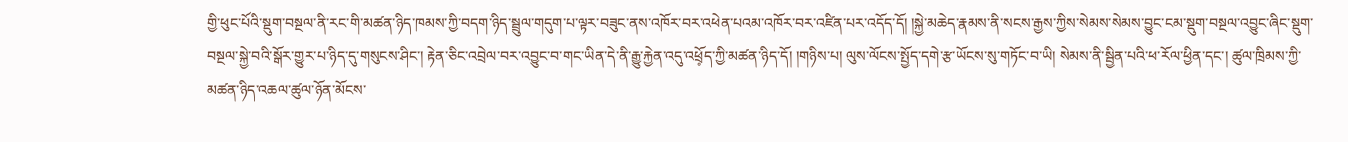གྱི་ཕུང་པོའི་སྡུག་བསྔལ་ནི་རང་གི་མཚན་ཉིད་ཁམས་ཀྱི་བདག་ཉིད་སྦྲུལ་གདུག་པ་ལྟར་བཟུང་ནས་འཁོར་བར་འཕེན་པའམ་འཁོར་བར་འཛིན་པར་འདོད་དོ། །སྐྱེ་མཆེད་རྣམས་ནི་སངས་རྒྱས་ཀྱིས་སེམས་སེམས་བྱུང་ངམ་སྡུག་བསྔལ་འབྱུང་ཞིང་སྡུག་བསྔལ་སྐྱེ་བའི་སྒོར་གྱུར་པ་ཉིད་དུ་གསུངས་ཤིང་། རྟེན་ཅིང་འབྲེལ་བར་འབྱུང་བ་གང་ཡིན་དེ་ནི་རྒྱུ་རྐྱེན་འདུ་འཕྲོ༷ད་ཀྱི་མཚན་ཉིད་དོ། །གཉིས་པ། ལུས་ལོངས་སྤྱོད་དགེ་རྩ་ཡོངས་སུ་གཏོང་བ་ཡི། སེམས་ནི་སྦྱིན་པའི་ཕ་རོལ་ཕྱིན་དང་། ཚུལ་ཁྲིམས་ཀྱི་མཚན་ཉིད་འཆལ་ཚུལ་ཉོན་མོངས་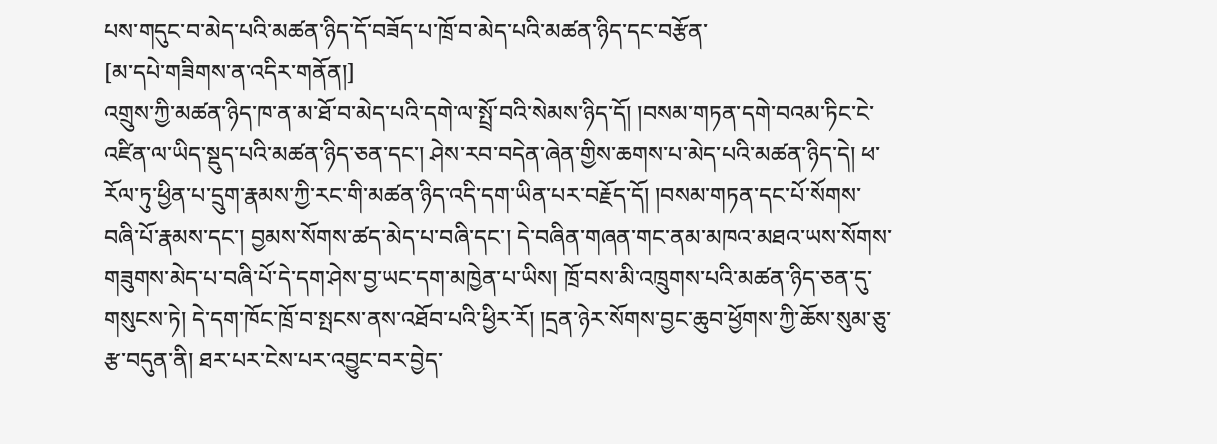པས་གདུང་བ་མེད་པའི་མཚན་ཉིད་དོ་བཟོད་པ་ཁྲོ་བ་མེད་པའི་མཚན་ཉིད་དང་བརྩོན་
[མ་དཔེ་གཟིགས་ན་འདིར་གནོན།]
འགྲུས་ཀྱི་མཚན་ཉིད་ཁ་ན་མ་ཐོ་བ་མེད་པའི་དགེ་ལ་སྤྲོ་བའི་སེམས་ཉིད་དོ། །བསམ་གཏན་དགེ་བའམ་ཏིང་ངེ་འཛིན་ལ་ཡིད་སྡུད་པའི་མཚན་ཉིད་ཅན་དང་། ཤེས་རབ་བདེན་ཞེན་གྱིས་ཆགས་པ་མེད་པའི་མཚན་ཉིད་དེ། ཕ་རོལ་ཏུ་ཕྱིན་པ་དྲུག་རྣམས་ཀྱི་རང་གི་མཚན་ཉིད་འདི་དག་ཡིན་པར་བརྗོད་དོ། །བསམ་གཏན་དང་པོ་སོགས་བཞི་པོ་རྣམས་དང་། བྱམས་སོགས་ཚད་མེད་པ་བཞི་དང་། དེ་བཞིན་གཞན་གང་ནམ་མཁའ་མཐའ་ཡས་སོགས་གཟུགས་མེད་པ་བཞི་པོ་དེ་དག་ཤེས་བྱ་ཡང་དག་མཁྱེན་པ་ཡིས། ཁྲོ་བས་མི་འཁྲུགས་པའི་མཚན་ཉིད་ཅན་དུ་གསུངས་ཏེ། དེ་དག་ཁོང་ཁྲོ་བ་སྤངས་ནས་འཐོབ་པའི་ཕྱིར་རོ། །དྲན་ཉེར་སོགས་བྱང་ཆུབ་ཕྱོགས་ཀྱི་ཆོས་སུམ་ཅུ་རྩ་བདུན་ནི། ཐར་པར་ངེས་པར་འབྱུང་བར་བྱེད་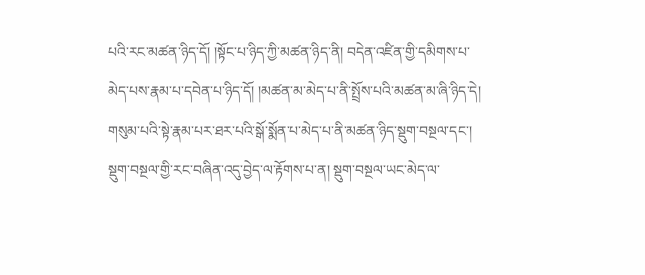པའི་རང་མཚན་ཉིད་དོ། །སྟོང་པ་ཉིད་ཀྱི་མཚན་ཉིད་ནི། བདེན་འཛིན་གྱི་དམིགས་པ་མེད་པས་རྣམ་པ་དབེན་པ་ཉིད་དོ། །མཚན་མ་མེད་པ་ནི་སྤྲོས་པའི་མཚན་མ་ཞི་ཉིད་དེ། གསུམ་པའི་སྟེ་རྣམ་པར་ཐར་པའི་སྒོ་སྨོན་པ་མེད་པ་ནི་མཚན་ཉིད་སྡུག་བསྔལ་དང་། སྡུག་བསྔལ་གྱི་རང་བཞིན་འདུ་བྱེད་ལ་རྟོགས་པ་ན། སྡུག་བསྔལ་ཡང་མེད་ལ་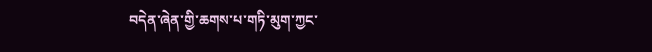བདེན་ཞེན་གྱི་ཆགས་པ་གཏི་མུག་ཀྱང་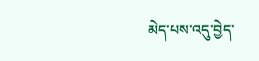མེད་པས་འདུ་བྱེད་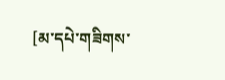[མ་དཔེ་གཟིགས་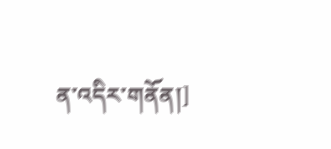ན་འདིར་གནོན།]